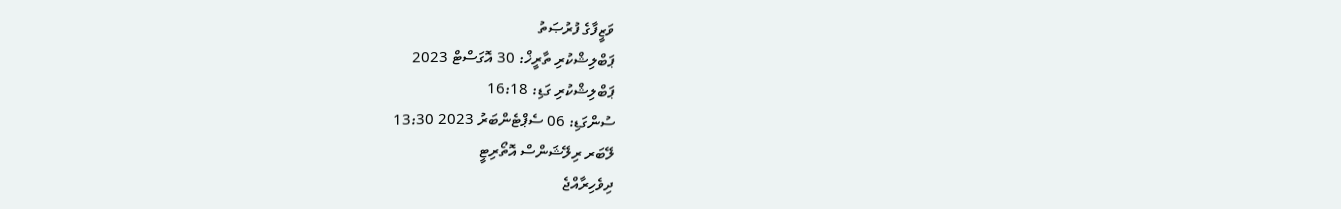ވަޒީފާގެ ފުރުޞަތު
ޕަބްލިޝްކުރި ތާރީޚް: 30 އޮގަސްޓް 2023
ޕަބްލިޝްކުރި ގަޑި: 16:18
ސުންގަޑި: 06 ސެޕްޓެންބަރު 2023 13:30
ލޭބަރ ރިލޭޝަންސް އޮތޯރިޓީ
ދިވެހިރާއްޖެ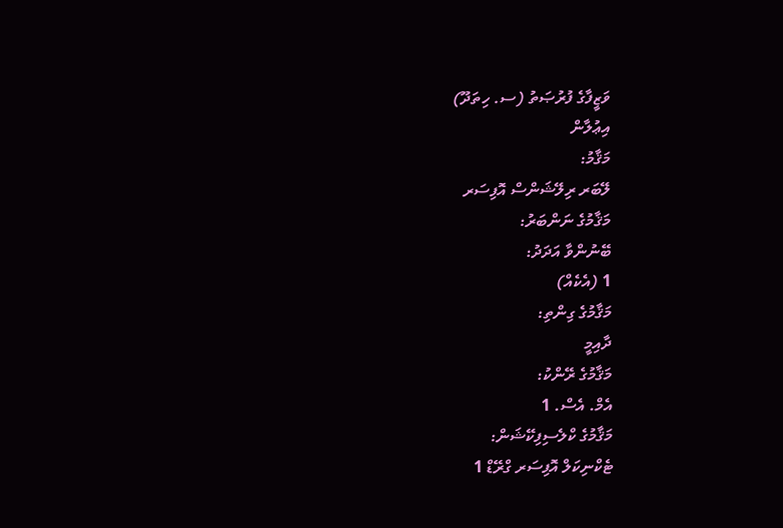ވަޒީފާގެ ފުރުޞަތު (ސ. ހިތަދޫ)
އިޢުލާން
މަޤާމު:
ލޭބަރ ރިލޭޝަންސް އޮފިސަރ
މަޤާމުގެ ނަންބަރު:
ބޭނުންވާ އަދަދު:
1 (އެކެއް)
މަޤާމުގެ ގިންތި:
ދާއިމީ
މަޤާމުގެ ރޭންކު:
އެމް. އެސް. 1
މަޤާމުގެ ކްލެސިފިކޭޝަން:
ޓެކްނިކަލް އޮފިސަރ ގްރޭޑް 1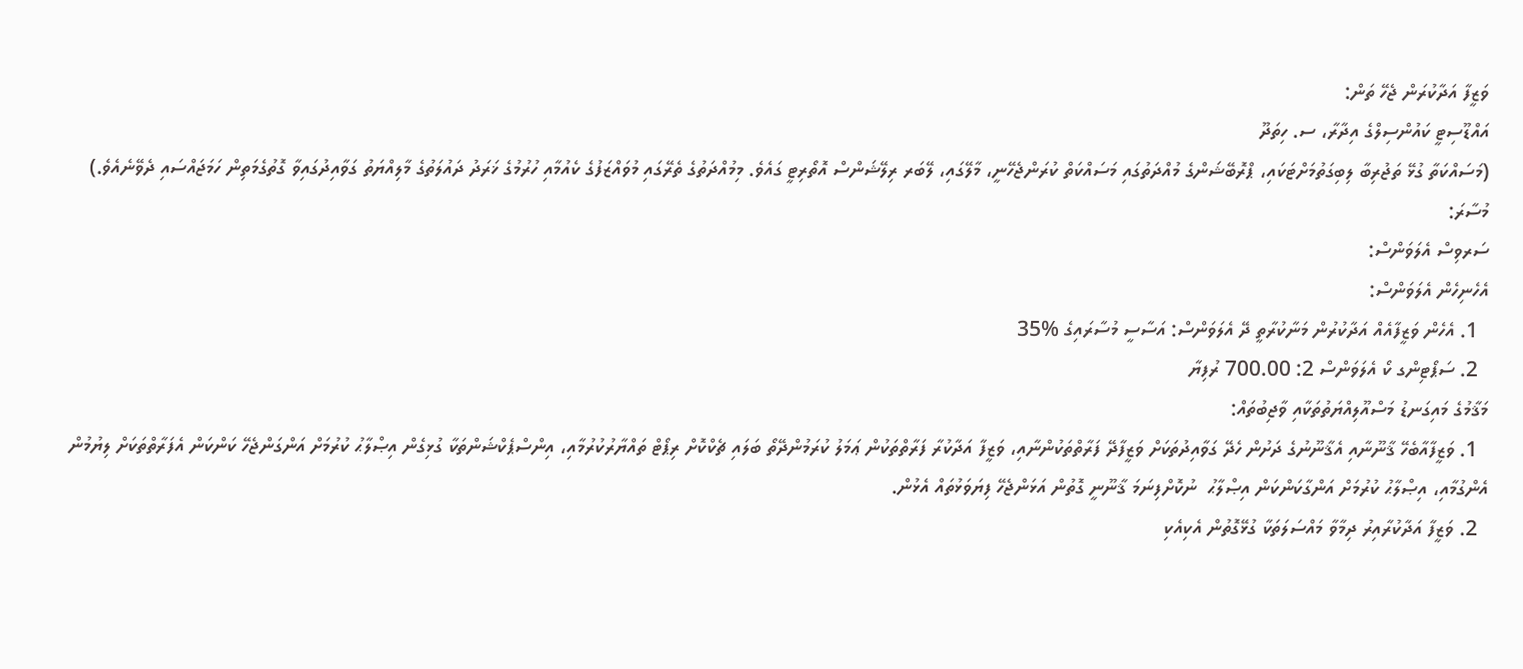ވަޒީފާ އަދާކުރަން ޖެހޭ ތަން:
އައްޑޫސިޓީ ކައުންސިލްގެ އިދާރާ، ސ. ހިތަދޫ
(މަސައްކަތާ ގުޅޭ ތަޖުރިބާ ލިބިގަތުމަށްޓަކައި، ޕްރޮބޭޝަންގެ މުއްދަތުގައި މަސައްކަތް ކުރަންޖެހޭނީ، މާލޭގައި، ލޭބަރ ރިލޭޝަންސް އޮތޯރިޓީ ގައެވެ. މިމުއްދަތުގެ ތެރޭގައި މުވައްޒަފުގެ ކެއުމާއި ހުރުމުގެ ޚަރަދު ދައުލަތުގެ މާލިއްޔަތު ގަވާއިދުގައިވާ ގޮތުގެމަތިން ހަމަޖައްސައި ދެވޭނެއެވެ.)
މުސާރަ:
ސަރވިސް އެލަވަންސް:
އެހެނިހެން އެލަވަންސް:
  1. އެހެން ވަޒީފާއެއް އަދާކުރުން މަނާކުރާތީ ދޭ އެލަވަންސް: އަސާސީ މުސާރައިގެ %35
  2. ސަޕޯޓިންގ ކޯ އެލަވަންސް 2: 700.00 ރުފިޔާ
މަޤާމުގެ މައިގަނޑު މަސްއޫލިއްޔަތުތަކާއި ވާޖިބުތައް:
  1. ވަޒީފާއާބެހޭ ޤާނޫނާއި އެޤާނޫނުގެ ދަށުން ހެދޭ ގަވާއިދުތަކަށް ވަޒީފާދޭ ފަރާތްތަކުންނާއި، ވަޒީފާ އަދާކުރާ ފަރާތްތަކުން ޢަމަލު ކުރަމުންދޭތޯ ބަލައި ޗެކްކޮށް ރިޕޯޓް ތައްޔާރުކުރުމާއި، އިންސްޕެކްޝަންތަކާ ގުޅިގެން އިޞްލާޙު ކުރުމަށް އަންގަންޖެހޭ ކަންކަން އެފަރާތްތަކަށް ލިޔުމުން އެންގުމާއި، އިޞްލާޙު ކުރުމަށް އަންގާކަންކަން އިޞްލާޙު  ނުކޮށްފިނަމަ ޤާނޫނީ ގޮތުން އަޅަންޖެހޭ ފިޔަވަޅުތައް އެޅުން.
  2. ވަޒީފާ އަދާކުރާއިރު ދިމާވާ މައްސަލަތަކާ ގުޅޭގޮތުން އެކިއެކި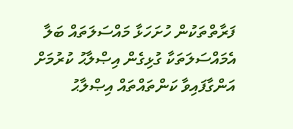ފަރާތްތަކުން ހުށަހަޅާ މައްސަލަތައް ބަލާ އެމައްސަލަތަކާ ގުޅިގެން އިޞްލާޙު ކުރުމަށް އަންގާފައިވާ ކަންތައްތައް އިޞްލާޙު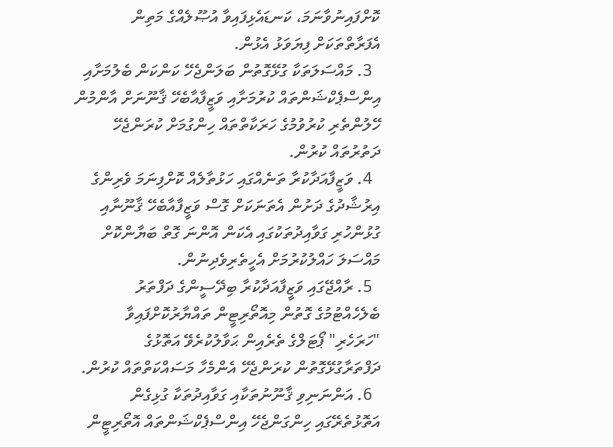ކޮށްފައިނުވާނަމަ، ކަނޑައެޅިފައިވާ އުޞޫލެއްގެ މަތިން އެފަރާތްތަކަށް ފިޔަވަޅު އެޅުން.
  3. މައްސަލަތަކާ ގުޅޭގޮތުން ބަލަންޖެހޭ ކަންކަން ބެލުމަށާއި އިންސްޕެކްޝަންތައް ކުރުމަށާއި ވަޒީފާއާބެހޭ ޤާނޫނަށް އާންމުން ހޭލުންތެރި ކުރުވުމުގެ ހަރަކާތްތައް ހިންގުމަށް ކުރަންޖެހޭ ދަތުރުތައް ކުރުން.
  4. ވަޒީފާއަދާކުރާ ތަނެއްގައި ހަޅުތާލެއް ކޮށްފިނަމަ ވެރިންގެ އިރުޝާދުގެ ދަށުން އެތަނަކަށް ގޮސް ވަޒީފާއާބެހޭ ޤާނޫނާއި ގުޅުންހުރި ގަވާއިދުތަކުގައި އެކަން އޮންނަ ގޮތް ބަޔާންކޮށް މައްސަލަ ހައްލުކުރުމަށް އެހީތެރިވެދިނުން.
  5. ރާއްޖޭގައި ވަޒީފާއަދާކުރާ ބިދޭސީންގެ ދަފްތަރު ބެލެހެއްޓުމުގެ ގޮތުން މިއޮތޯރިޓީން ތައްޔާރުކޮށްފައިވާ "ހަރަހެރި" ޕޯޓަލްގެ ތެރެއިން ޙަވާލުކުރެވޭ އަތޮޅުގެ ދަފްތަރާގުޅޭގޮތުން ކުރަންޖެހޭ އެންމެހާ މަސައްކަތްތައް ކުރުން.
  6. އަންނަނިވި ޤާނޫނުތަކާއި ގަވާއިދުތަކާ ގުޅިގެން އަތޮޅުތެރޭގައި ހިންގަންޖެހޭ އިންސްޕެކްޝަންތައް އޮތޯރިޓީން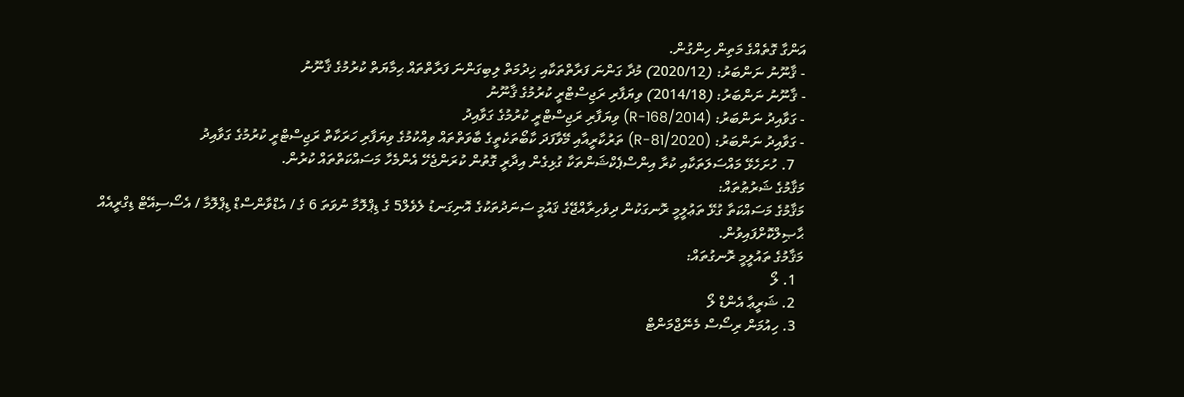އަންގާ ގޮތެއްގެ މަތިން ހިންގުން.
- ޤާނޫނު ނަންބަރު: (2020/12) މުދާ ގަންނަ ފަރާތްތަކާއި ޚިދުމަތް ލިބިގަންނަ ފަރާތްތައް ޙިމާޔަތް ކުރުމުގެ ޤާނޫނު
- ޤާނޫނު ނަންބަރު: (2014/18) ވިޔަފާރި ރަޖިސްޓްރީ ކުރުމުގެ ޤާނޫނު
- ގަވާއިދު ނަންބަރު: (2014/R-168) ވިޔަފާރި ރަޖިސްޓްރީ ކުރުމުގެ ގަވާއިދު
- ގަވާއިދު ނަންބަރު: (2020/R-81) ތަރުކާރީއާއި މޭވާފަދަ ކާބޯތަކެތީގެ ބާވަތްތައް ވިއްކުމުގެ ވިޔަފާރި ހަރަކާތް ރަޖިސްޓްރީ ކުރުމުގެ ގަވާއިދު
   7. ހުށަހެޅޭ މައްސަލަތަކާއި ކުރާ އިންސްޕެކްޝަންތަކާ ގުޅިގެން އިދާރީ ގޮތުން ކުރަންޖެހޭ އެންމެހާ މަސައްކަތްތައް ކުރުން.
މަޤާމުގެ ޝަރުޠުތައް:
މަޤާމުގެ މަސައްކަތާ ގުޅޭ ތަޢުލީމީ ރޮނގަކުން ދިވެހިރާއްޖޭގެ ޤައުމީ ސަނަދުތަކުގެ އޮނިގަނޑު ލެވެލް5 ގެ ޑިޕްލޮމާ ނުވަތަ 6 ގެ / އެޑްވާންސްޑް ޑިޕްލޮމާ / އެސޯސިއޭޓް ޑިގްރީއެއް ޙާޞިލްކޮށްފައިވުން.
މަޤާމުގެ ތައުލީމީ ރޮނގުތައް:
  1. ލޯ
  2. ޝަރީޢާ އެންޑް ލޯ
  3. ހިއުމަން ރިސޯސް މެނޭޖްމަންޓް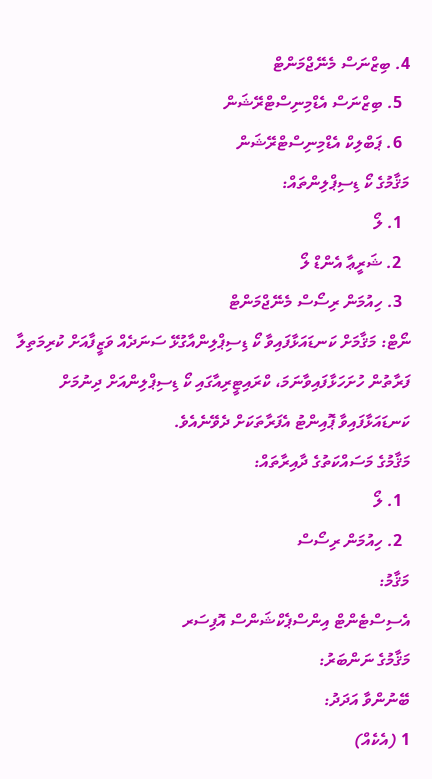4. ބިޒްނަސް މެނޭޖްމަންޓް
  5. ބިޒްނަސް އެޑްމިނިސްޓްރޭޝަން
  6. ޕަބްލިކް އެޑްމިނިސްޓްރޭޝަން
މަޤާމުގެ ކޯ ޑިސިޕްލިންތައް:
  1. ލޯ
  2. ޝަރީޢާ އެންޑް ލޯ
  3. ހިއުމަން ރިސޯސް މެނޭޖްމަންޓް
ނޯޓް: މަޤާމަށް ކަނޑައަޅާފައިވާ ކޯ ޑިސިޕްލިންއާގުޅޭ ސަނަދެއް ވަޒީފާއަށް ކުރިމަތިލާ ފަރާތުން ހުށަހަޅާފައިވާނަމަ، ކްރައިޓީރިއާގައި ކޯ ޑިސިޕްލިންއަށް ދިނުމަށް ކަނޑައަޅާފައިވާ ޕޮއިންޓު އެފަރާތަކަށް ދެވޭނެއެވެ.
މަޤާމުގެ މަސައްކަތުގެ ދާއިރާތައް:
  1. ލޯ
  2. ހިއުމަން ރިސޯސް
މަޤާމު:
އެސިސްޓެންޓް އިންސްޕެކްޝަންސް އޮފިސަރ
މަޤާމުގެ ނަންބަރު:
ބޭނުންވާ އަދަދު:
1 (އެކެއް)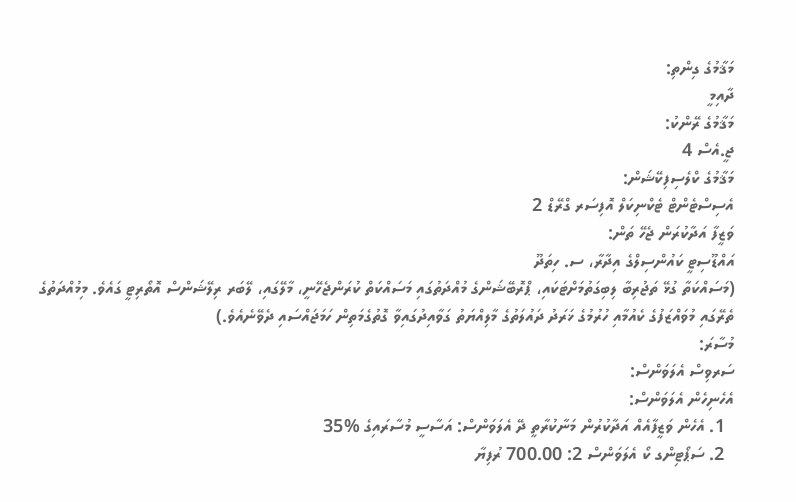މަޤާމުގެ ގިންތި:
ދާއިމީ
މަޤާމުގެ ރޭންކު:
ޖީ.އެސް 4
މަޤާމުގެ ކްލެސިފިކޭޝަން:
އެސިސްޓެންޓް ޓެކްނިކަލް އޮފިސަރ ގްރޭޑް 2
ވަޒީފާ އަދާކުރަން ޖެހޭ ތަން:
އައްޑޫސިޓީ ކައުންސިލްގެ އިދާރާ، ސ. ހިތަދޫ
(މަސައްކަތާ ގުޅޭ ތަޖުރިބާ ލިބިގަތުމަށްޓަކައި، ޕްރޮބޭޝަންގެ މުއްދަތުގައި މަސައްކަތް ކުރަންޖެހޭނީ، މާލޭގައި، ލޭބަރ ރިލޭޝަންސް އޮތޯރިޓީ ގައެވެ. މިމުއްދަތުގެ ތެރޭގައި މުވައްޒަފުގެ ކެއުމާއި ހުރުމުގެ ޚަރަދު ދައުލަތުގެ މާލިއްޔަތު ގަވާއިދުގައިވާ ގޮތުގެމަތިން ހަމަޖައްސައި ދެވޭނެއެވެ.)
މުސާރަ:
ސަރވިސް އެލަވަންސް:
އެހެނިހެން އެލަވަންސް:
  1. އެހެން ވަޒީފާއެއް އަދާކުރުން މަނާކުރާތީ ދޭ އެލަވަންސް: އަސާސީ މުސާރައިގެ %35
  2. ސަޕޯޓިންގ ކޯ އެލަވަންސް 2: 700.00 ރުފިޔާ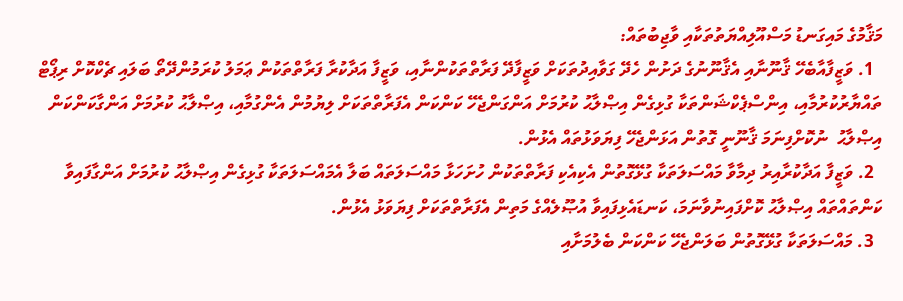މަޤާމުގެ މައިގަނޑު މަސްއޫލިއްޔަތުތަކާއި ވާޖިބުތައް:
  1. ވަޒީފާއާބެހޭ ޤާނޫނާއި އެޤާނޫނުގެ ދަށުން ހެދޭ ގަވާއިދުތަކަށް ވަޒީފާދޭ ފަރާތްތަކުންނާއި، ވަޒީފާ އަދާކުރާ ފަރާތްތަކުން ޢަމަލު ކުރަމުންދޭތޯ ބަލައި ޗެކްކޮށް ރިޕޯޓް ތައްޔާރުކުރުމާއި، އިންސްޕެކްޝަންތަކާ ގުޅިގެން އިޞްލާޙު ކުރުމަށް އަންގަންޖެހޭ ކަންކަން އެފަރާތްތަކަށް ލިޔުމުން އެންގުމާއި، އިޞްލާޙު ކުރުމަށް އަންގާކަންކަން އިޞްލާޙު  ނުކޮށްފިނަމަ ޤާނޫނީ ގޮތުން އަޅަންޖެހޭ ފިޔަވަޅުތައް އެޅުން.
  2. ވަޒީފާ އަދާކުރާއިރު ދިމާވާ މައްސަލަތަކާ ގުޅޭގޮތުން އެކިއެކި ފަރާތްތަކުން ހުށަހަޅާ މައްސަލަތައް ބަލާ އެމައްސަލަތަކާ ގުޅިގެން އިޞްލާޙު ކުރުމަށް އަންގާފައިވާ ކަންތައްތައް އިޞްލާޙު ކޮށްފައިނުވާނަމަ، ކަނޑައެޅިފައިވާ އުޞޫލެއްގެ މަތިން އެފަރާތްތަކަށް ފިޔަވަޅު އެޅުން.
  3. މައްސަލަތަކާ ގުޅޭގޮތުން ބަލަންޖެހޭ ކަންކަން ބެލުމަށާއި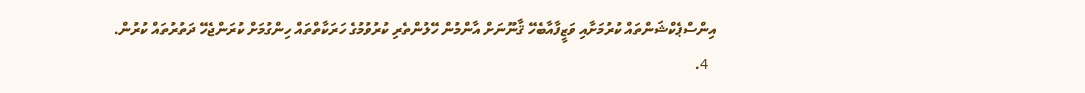އިންސްޕެކްޝަންތައް ކުރުމަށާއި ވަޒީފާއާބެހޭ ޤާނޫނަށް އާންމުން ހޭލުންތެރި ކުރުވުމުގެ ހަރަކާތްތައް ހިންގުމަށް ކުރަންޖެހޭ ދަތުރުތައް ކުރުން.
  4.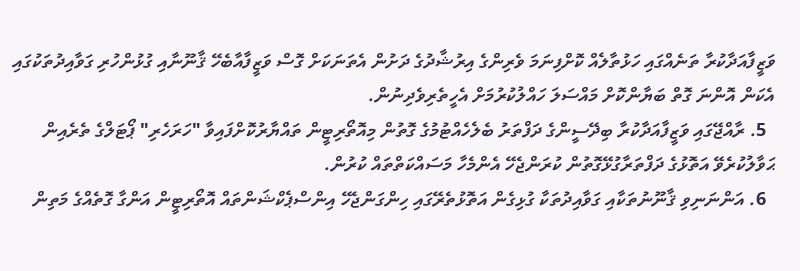ވަޒީފާއަދާކުރާ ތަނެއްގައި ހަޅުތާލެއް ކޮށްފިނަމަ ވެރިންގެ އިރުޝާދުގެ ދަށުން އެތަނަކަށް ގޮސް ވަޒީފާއާބެހޭ ޤާނޫނާއި ގުޅުންހުރި ގަވާއިދުތަކުގައި އެކަން އޮންނަ ގޮތް ބަޔާންކޮށް މައްސަލަ ހައްލުކުރުމަށް އެހީތެރިވެދިނުން.
  5. ރާއްޖޭގައި ވަޒީފާއަދާކުރާ ބިދޭސީންގެ ދަފްތަރު ބެލެހެއްޓުމުގެ ގޮތުން މިއޮތޯރިޓީން ތައްޔާރުކޮށްފައިވާ "ހަރަހެރި" ޕޯޓަލްގެ ތެރެއިން ޙަވާލުކުރެވޭ އަތޮޅުގެ ދަފްތަރާގުޅޭގޮތުން ކުރަންޖެހޭ އެންމެހާ މަސައްކަތްތައް ކުރުން.
  6. އަންނަނިވި ޤާނޫނުތަކާއި ގަވާއިދުތަކާ ގުޅިގެން އަތޮޅުތެރޭގައި ހިންގަންޖެހޭ އިންސްޕެކްޝަންތައް އޮތޯރިޓީން އަންގާ ގޮތެއްގެ މަތިން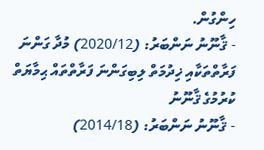ހިންގުން.
- ޤާނޫނު ނަންބަރު: (2020/12) މުދާ ގަންނަ ފަރާތްތަކާއި ޚިދުމަތް ލިބިގަންނަ ފަރާތްތައް ޙިމާޔަތް ކުރުމުގެ ޤާނޫނު
- ޤާނޫނު ނަންބަރު: (2014/18)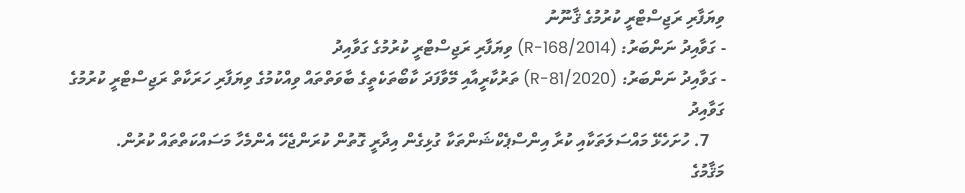ވިޔަފާރި ރަޖިސްޓްރީ ކުރުމުގެ ޤާނޫނު
- ގަވާއިދު ނަންބަރު: (2014/R-168) ވިޔަފާރި ރަޖިސްޓްރީ ކުރުމުގެ ގަވާއިދު
- ގަވާއިދު ނަންބަރު: (2020/R-81) ތަރުކާރީއާއި މޭވާފަދަ ކާބޯތަކެތީގެ ބާވަތްތައް ވިއްކުމުގެ ވިޔަފާރި ހަރަކާތް ރަޖިސްޓްރީ ކުރުމުގެ ގަވާއިދު
    7. ހުށަހެޅޭ މައްސަލަތަކާއި ކުރާ އިންސްޕެކްޝަންތަކާ ގުޅިގެން އިދާރީ ގޮތުން ކުރަންޖެހޭ އެންމެހާ މަސައްކަތްތައް ކުރުން.
މަޤާމުގެ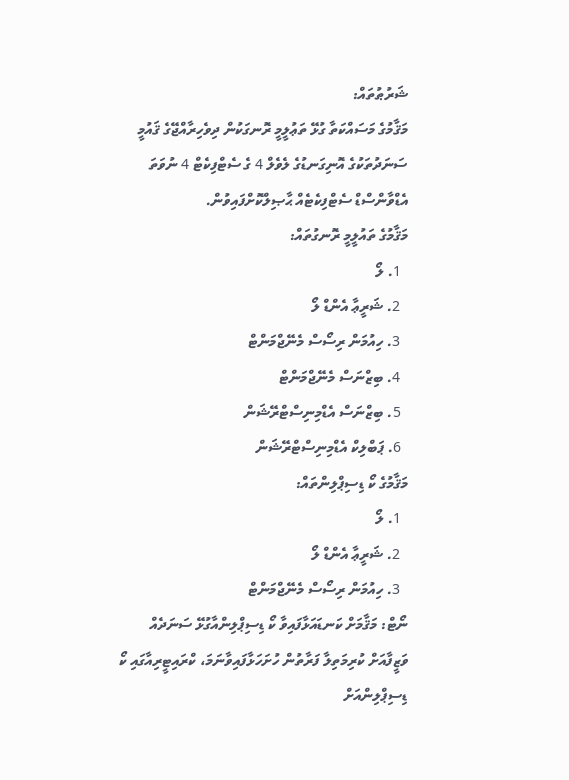ޝަރުޠުތައް:
މަޤާމުގެ މަސައްކަތާ ގުޅޭ ތަޢުލީމީ ރޮނގަކުން ދިވެހިރާއްޖޭގެ ޤައުމީ ސަނަދުތަކުގެ އޮނިގަނޑުގެ ލެވެލް 4 ގެ ސެޓްފިކެޓް 4 ނުވަތަ އެޑްވާންސްޑް ސެޓްފިކެޓެއް ޙާޞިލްކޮށްފައިވުން.
މަޤާމުގެ ތައުލީމީ ރޮނގުތައް:
  1. ލޯ
  2. ޝަރީޢާ އެންޑް ލޯ
  3. ހިއުމަން ރިސޯސް މެނޭޖްމަންޓް
  4. ބިޒްނަސް މެނޭޖްމަންޓް
  5. ބިޒްނަސް އެޑްމިނިސްޓްރޭޝަން
  6. ޕަބްލިކް އެޑްމިނިސްޓްރޭޝަން
މަޤާމުގެ ކޯ ޑިސިޕްލިންތައް:
  1. ލޯ
  2. ޝަރީޢާ އެންޑް ލޯ
  3. ހިއުމަން ރިސޯސް މެނޭޖްމަންޓް
ނޯޓް: މަޤާމަށް ކަނޑައަޅާފައިވާ ކޯ ޑިސިޕްލިންއާގުޅޭ ސަނަދެއް ވަޒީފާއަށް ކުރިމަތިލާ ފަރާތުން ހުށަހަޅާފައިވާނަމަ، ކްރައިޓީރިއާގައި ކޯ ޑިސިޕްލިންއަށް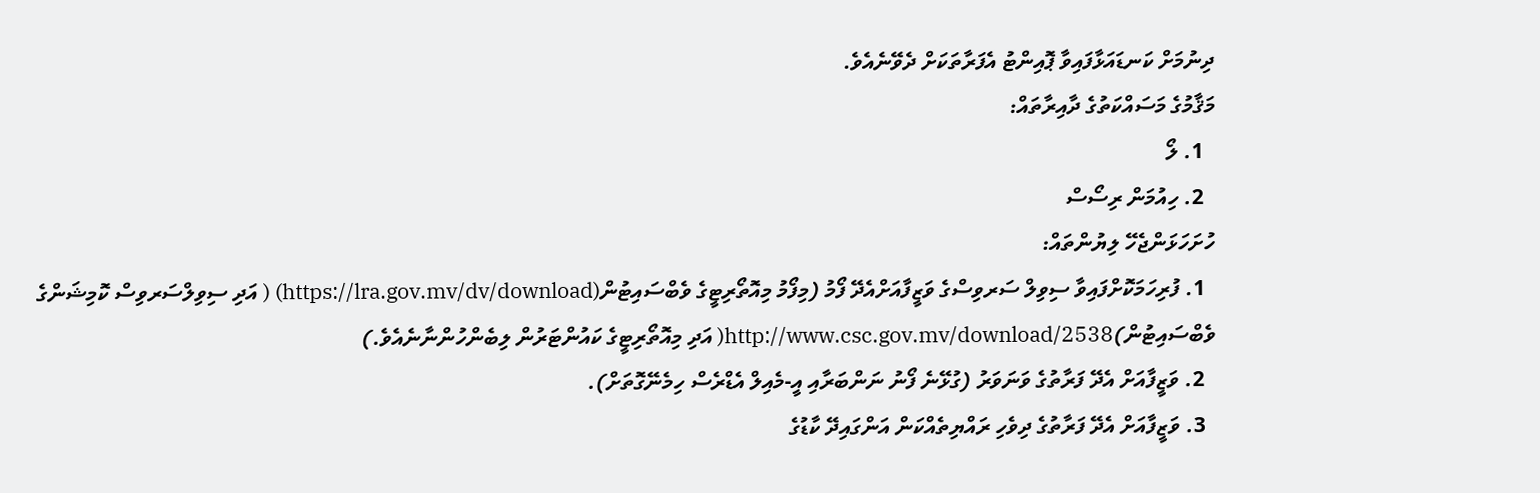ދިނުމަށް ކަނޑައަޅާފައިވާ ޕޮއިންޓު އެފަރާތަކަށް ދެވޭނެއެވެ.
މަޤާމުގެ މަސައްކަތުގެ ދާއިރާތައް:
  1. ލޯ
  2. ހިއުމަން ރިސޯސް
ހުށަހަޅަންޖެހޭ ލިޔުންތައް:
  1. ފުރިހަމަކޮށްފައިވާ ސިވިލް ސަރވިސްގެ ވަޒީފާއަށްއެދޭ ފޯމު (މިފޯމު މިއޮތޯރިޓީގެ ވެބްސައިޓުން(https://lra.gov.mv/dv/download) ( އަދި ސިވިލްސަރވިސް ކޮމިޝަންގެ ވެބްސައިޓުން)http://www.csc.gov.mv/download/2538( އަދި މިއޮތޯރިޓީގެ ކައުންޓަރުން ލިބެންހުންނާނެއެވެ.)
  2. ވަޒީފާއަށް އެދޭ ފަރާތުގެ ވަނަވަރު (ގުޅޭނެ ފޯނު ނަންބަރާއި އީ-މެއިލް އެޑްރެސް ހިމެނޭގޮތަށް).
  3. ވަޒީފާއަށް އެދޭ ފަރާތުގެ ދިވެހި ރައްޔިތެއްކަން އަންގައިދޭ ކާޑުގެ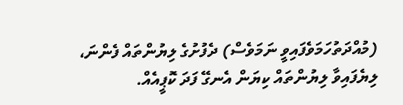(މުއްދަތުހަމަވެފައިވީ ނަމަވެސް) ދެފުށުގެ ލިޔުންތައް ފެންނަ، ލިޔެފައިވާ ލިޔުންތައް ކިޔަން އެނގޭ ފަދަ ކޮޕީއެއް.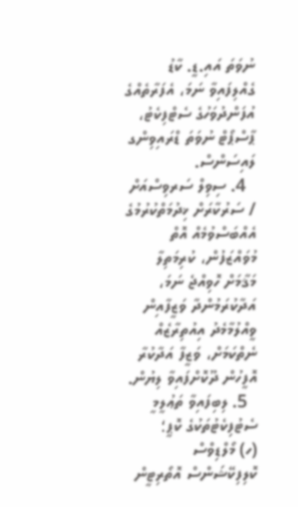ނުވަތަ އައި.ޑީ. ކާޑު ގެއްލިފައިވާ ނަމަ، އެފަރާތެއްގެ އުފަންދުވަހުގެ ސެޓްފިކެޓު، ޕާސްޕޯޓް ނުވަތަ ޑްރައިވިންގ ލައިސަންސް.
  4. ސިވިލް ސަރވިސްއަށް / ސަރުކާރަށް ޚިދުމަތްކުރުމުގެ އެއްބަސްވުމެއް އޮތް މުވައްޒަފުން، ކުރިމަތިލާ މަޤާމަށް ހޮވިއްޖެ ނަމަ، އަދާކުރަމުންދާ ވަޒީފާއިން ވީއްލުމާމެދު އިއުތިރާޒެއް ނެތްކަމަށް، ވަޒީފާ އަދާކުރާ އޮފީހުން ދޫކޮށްފައިވާ ލިޔުން.
  5. ލިބިފައިވާ ތަޢުލީމީ ސެޓުފިކެޓުތަކުގެ ކޮޕީ؛
(ހ) މޯލްޑިވްސް ކޮލިފިކޭޝަންސް އޮތޯރިޓީން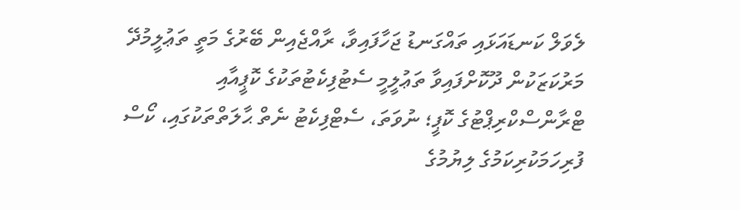ލެވަލް ކަނޑައަޅައި ތައްގަނޑު ޖަހާފައިވާ، ރާއްޖެއިން ބޭރުގެ މަތީ ތަޢުލީމުދޭ މަރުކަޒަކުން ދޫކޮށްފައިވާ ތަޢުލީމީ ސެޓުފިކެޓުތަކުގެ ކޮޕީއާއި ޓްރާންސްކްރިޕްޓުގެ ކޮޕީ؛ ނުވަތަ، ސެޓްފިކެޓު ނެތް ޙާލަތްތަކުގައި، ކޯސް ފުރިހަމަކުރިކަމުގެ ލިޔުމުގެ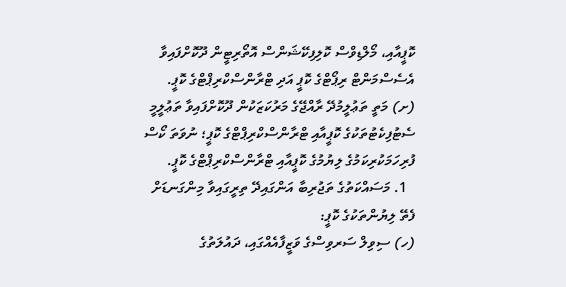ކޮޕީއާއި، މޯލްޑިވްސް ކޮލިފިކޭޝަންސް އޮތޯރިޓީން ދޫކޮށްފައިވާ އެސެސްމަންޓް ރިޕޯޓްގެ ކޮޕީ އަދި ޓްރާންސްކްރިޕްޓްގެ ކޮޕީ.
(ށ) މަތީ ތަޢުލީމުދޭ ރާއްޖޭގެ މަރުކަޒަކުން ދޫކޮށްފައިވާ ތަޢުލީމީ ސެޓުފިކެޓުތަކުގެ ކޮޕީއާއި ޓްރާންސްކްރިޕްޓްގެ ކޮޕީ؛ ނުވަތަ ކޯސް ފުރިހަމަކުރިކަމުގެ ލިޔުމުގެ ކޮޕީއާއި ޓްރާންސްކްރިޕްޓްގެ ކޮޕީ.
  1. މަސައްކަތުގެ ތަޖުރިބާ އަންގައިދޭ ތިރީގައިވާ މިންގަނޑަށް ފެތޭ ލިޔުންތަކުގެ ކޮޕީ:
(ހ) ސިވިލް ސަރވިސްގެ ވަޒީފާއެއްގައި، ދައުލަތުގެ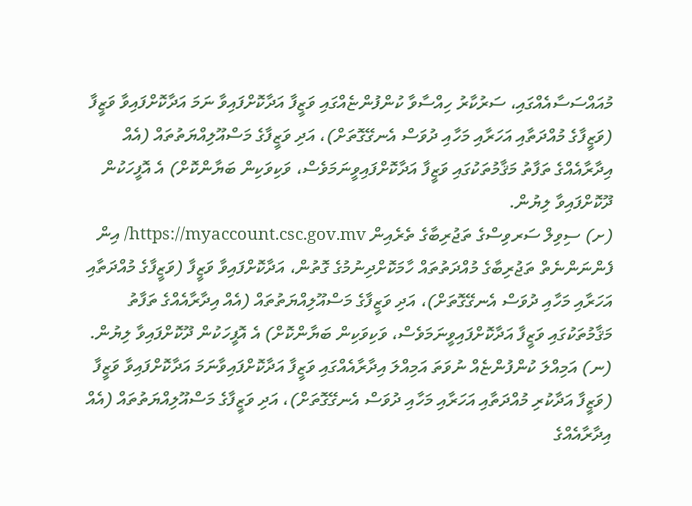މުއައްސަސާއެއްގައި، ސަރުކާރު ހިއްސާވާ ކުންފުންޏެއްގައި ވަޒީފާ އަދާކޮށްފައިވާ ނަމަ އަދާކޮށްފައިވާ ވަޒީފާ (ވަޒީފާގެ މުއްދަތާއި އަހަރާއި މަހާއި ދުވަސް އެނގޭގޮތަށް)، އަދި ވަޒީފާގެ މަސްއޫލިއްޔަތުތައް (އެއް އިދާރާއެއްގެ ތަފާތު މަޤާމުތަކުގައި ވަޒީފާ އަދާކޮށްފައިވީނަމަވެސް، ވަކިވަކިން ބަޔާންކޮށް) އެ އޮފީހަކުން ދޫކޮށްފައިވާ ލިޔުން.
(ށ) ސިވިލް ސަރވިސްގެ ތަޖުރިބާގެ ތެރެއިން https://myaccount.csc.gov.mv/ އިން ފެންނަންނެތް ތަޖުރިބާގެ މުއްދަތުތައް ހާމަކޮށްދިނުމުގެ ގޮތުން، އަދާކޮށްފައިވާ ވަޒީފާ (ވަޒީފާގެ މުއްދަތާއި އަހަރާއި މަހާއި ދުވަސް އެނގޭގޮތަށް)، އަދި ވަޒީފާގެ މަސްއޫލިއްޔަތުތައް (އެއް އިދާރާއެއްގެ ތަފާތު މަޤާމުތަކުގައި ވަޒީފާ އަދާކޮށްފައިވީނަމަވެސް، ވަކިވަކިން ބަޔާންކޮށް) އެ އޮފީހަކުން ދޫކޮށްފައިވާ ލިޔުން.
(ނ) އަމިއްލަ ކުންފުންޏެއް ނުވަތަ އަމިއްލަ އިދާރާއެއްގައި ވަޒީފާ އަދާކޮށްފައިވާނަމަ އަދާކޮށްފައިވާ ވަޒީފާ (ވަޒީފާ އަދާކުރި މުއްދަތާއި އަހަރާއި މަހާއި ދުވަސް އެނގޭގޮތަށް)، އަދި ވަޒީފާގެ މަސްއޫލިއްޔަތުތައް (އެއް އިދާރާއެއްގެ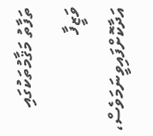ތަފާތު މަޤާމުތަކުގައި ވަޒީފާ އަދާކޮށްފައިވީނަމަވެސް،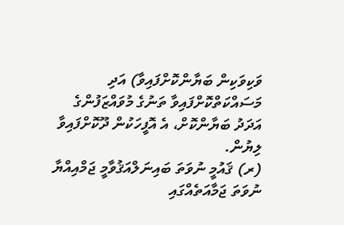ވަކިވަކިން ބަޔާންކޮށްފައިވާ) އަދި މަސައްކަތްކޮށްފައިވާ ތަނުގެ މުވައްޒަފުންގެ އަދަދު ބަޔާންކޮށް، އެ އޮފީހަކުން ދޫކޮށްފައިވާ ލިޔުން.
(ރ) ޤައުމީ ނުވަތަ ބައިނަލްއަޤުވާމީ ޖަމްއިއްޔާ ނުވަތަ ޖަމާއަތެއްގައި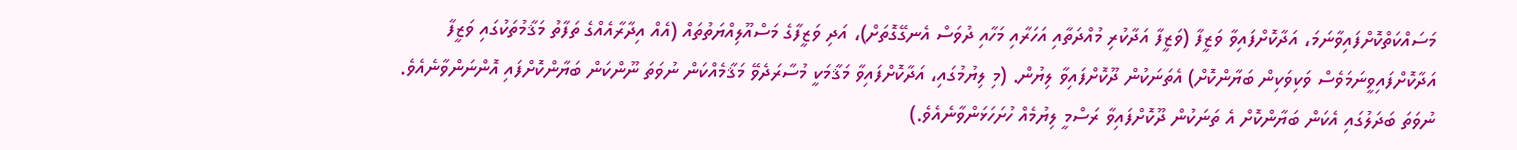މަސައްކަތްކޮށްފައިވާނަމަ، އަދާކޮށްފައިވާ ވަޒީފާ (ވަޒީފާ އަދާކުރި މުއްދަތާއި އަހަރާއި މަހާއި ދުވަސް އެނގޭގޮތަށް)، އަދި ވަޒީފާގެ މަސްއޫލިއްޔަތުތައް (އެއް އިދާރާއެއްގެ ތަފާތު މަޤާމުތަކުގައި ވަޒީފާ އަދާކޮށްފައިވީނަމަވެސް ވަކިވަކިން ބަޔާންކޮށް) އެތަނަކުން ދޫކޮށްފައިވާ ލިޔުން. (މި ލިޔުމުގައި، އަދާކޮށްފައިވާ މަޤާމަކީ މުސާރަދެވޭ މަޤާމެއްކަން ނުވަތަ ނޫންކަން ބަޔާންކޮށްފައި އޮންނަންވާނެއެވެ. ނުވަތަ ބަދަލުގައި އެކަން ބަޔާންކޮށް އެ ތަނަކުން ދޫކޮށްފައިވާ ރަސްމީ ލިޔުމެއް ހުށަހަޅަންވާނެއެވެ.)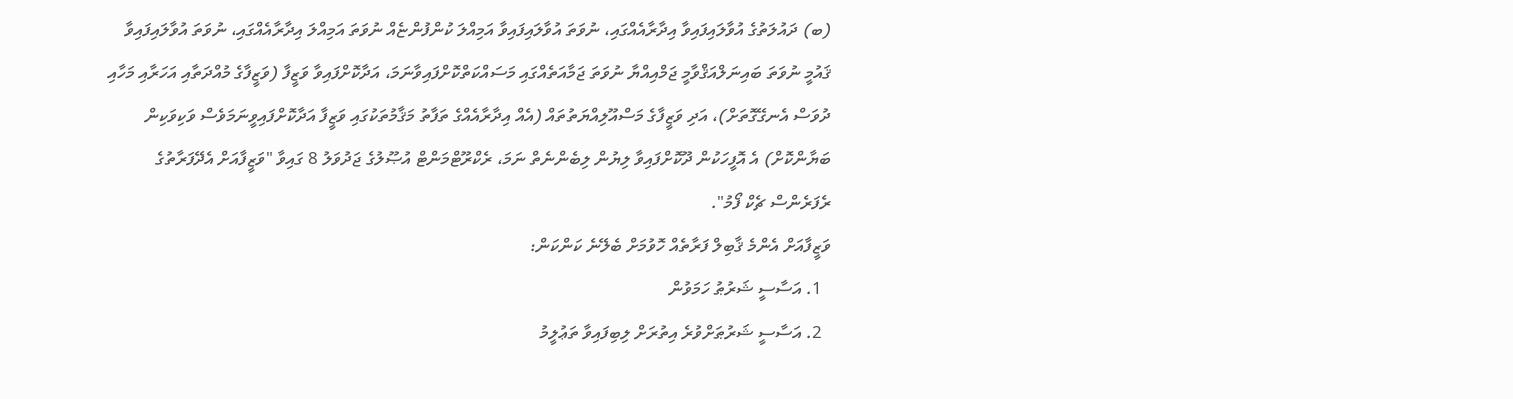(ބ) ދައުލަތުގެ އުވާލައިފައިވާ އިދާރާއެއްގައި، ނުވަތަ އުވާލައިފައިވާ އަމިއްލަ ކުންފުންޏެއް ނުވަތަ އަމިއްލަ އިދާރާއެއްގައި، ނުވަތަ އުވާލައިފައިވާ ޤައުމީ ނުވަތަ ބައިނަލްއަޤްވާމީ ޖަމްއިއްޔާ ނުވަތަ ޖަމާއަތެއްގައި މަސައްކަތްކޮށްފައިވާނަމަ، އަދާކޮށްފައިވާ ވަޒީފާ (ވަޒީފާގެ މުއްދަތާއި އަހަރާއި މަހާއި ދުވަސް އެނގޭގޮތަށް)، އަދި ވަޒީފާގެ މަސްއޫލިއްޔަތުތައް (އެއް އިދާރާއެއްގެ ތަފާތު މަޤާމުތަކުގައި ވަޒީފާ އަދާކޮށްފައިވީނަމަވެސް ވަކިވަކިން ބަޔާންކޮށް) އެ އޮފީހަކުން ދޫކޮށްފައިވާ ލިޔުން ލިބެންނެތް ނަމަ، ރެކްރޫޓްމަންޓް އުޞޫލުގެ ޖަދުވަލު 8 ގައިވާ "ވަޒީފާއަށް އެދޭފަރާތުގެ ރެފަރެންސް ޗެކް ފޯމު".
ވަޒީފާއަށް އެންމެ ޤާބިލް ފަރާތެއް ހޮވުމަށް ބެލޭނެ ކަންކަން:
  1. އަސާސީ ޝަރުޠު ހަމަވުން
  2. އަސާސީ ޝަރުޠަށްވުރެ އިތުރަށް ލިބިފައިވާ ތަޢުލީމު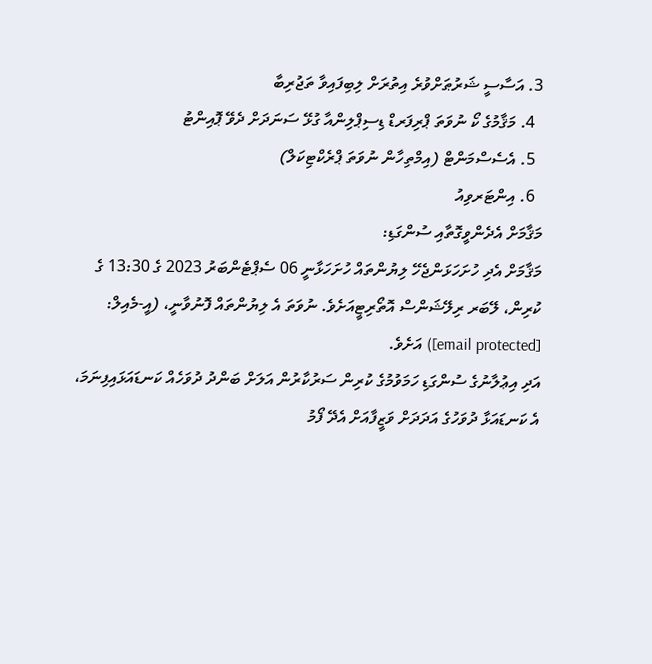3. އަސާސީ ޝަރުޠަށްވުރެ އިތުރަށް ލިބިފައިވާ ތަޖުރިބާ
  4. މަޤާމުގެ ކޯ ނުވަތަ ޕްރިފަރޑް ޑިސިޕްލިންއާ ގުޅޭ ސަނަދަށް ދެވޭ ޕޮއިންޓު
  5. އެސެސްމަންޓް (އިމްތިހާން ނުވަތަ ޕްރެކްޓިކަލް)
  6. އިންޓަރވިއު
މަޤާމަށް އެދެންވީގޮތާއި ސުންގަޑި:
މަޤާމަށް އެދި ހުށަހަޅަންޖެހޭ ލިޔުންތައް ހުށަހަޅާނީ 06 ސެޕްޓެންބަރު 2023 ގެ 13:30 ގެ ކުރިން، ލޭބަރ ރިލޭޝަންސް އޮތޯރިޓީއަށެވެ. ނުވަތަ އެ ލިޔުންތައް ފޮނުވާނީ، (އީ-މެއިލް: [email protected]) އަށެވެ.
އަދި އިޢުލާނުގެ ސުންގަޑި ހަމަވުމުގެ ކުރިން ސަރުކާރުން އަލަށް ބަންދު ދުވަހެއް ކަނޑައަޅައިފިނަމަ، އެ ކަނޑައަޅާ ދުވަހުގެ އަދަދަށް ވަޒީފާއަށް އެދޭ ފޯމު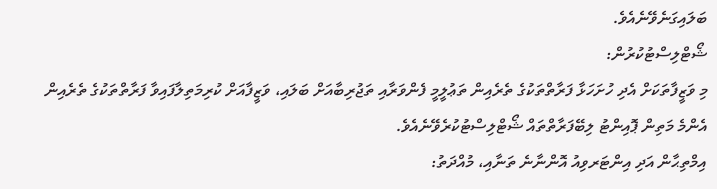ބަލައިގަނެވޭނެއެވެ.
ޝޯޓްލިސްޓުކުރުން:
މި ވަޒީފާތަކަށް އެދި ހުށަހަޅާ ފަރާތްތަކުގެ ތެރެއިން ތަޢުލީމީ ފެންވަރާއި ތަޖުރިބާއަށް ބަލައި، ވަޒީފާއަށް ކުރިމަތިލާފައިވާ ފަރާތްތަކުގެ ތެރެއިން އެންމެ މަތިން ޕޮއިންޓު ލިބޭފަރާތްތައް ޝޯޓްލިސްޓުކުރެވޭނެއެވެ.
އިމްތިޙާން އަދި އިންޓަރވިއު އޮންނާނެ ތަނާއި، މުއްދަތު: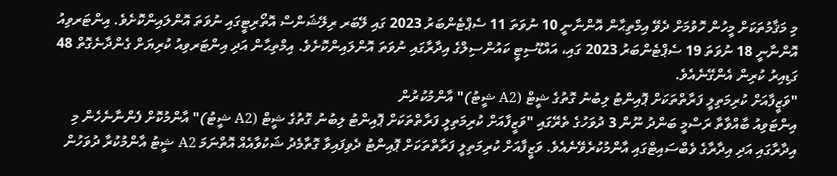މި މަޤާމުތަކަށް މީހުން ހޮވުމަށް ދެވޭ އިމްތިޙާން އޮންނާނީ 10 ނުވަތަ 11 ސެޕްޓެންބަރު 2023 ގައި ލޭބަރ ރިލޭޝަންސް އޮތޯރިޓީގައި ނުވަތަ އޮންލައިންކޮށެވެ. އިންޓަރވިއު އޮންނާނީ 18 ނުވަތަ 19 ސެޕްޓެންބަރު 2023 ގައި، އައްޑޫސިޓީ ކައުންސިލްގެ އިދާރާގައި ނުވަތަ އޮންލައިންކޮށެވެ. އިމްތިޙާން އަދި އިންޓަރވިއު ކުރިޔަށް ގެންދާނެގޮތް 48 ގަޑިއިރު ކުރިން އެންގޭނެއެވެ.
"ވަޒީފާއަށް ކުރިމަތިލީ ފަރާތްތަކަށް ޕޮއިންޓު ލިބުނު ގޮތުގެ ޝީޓް (A2 ޝީޓު)" އާންމުކުރުން
އިންޓަވިއު ބާއްވާތާ ރަސްމީ ބަންދު ނޫން 3 ދުވަހުގެ ތެރޭގައި "ވަޒީފާއަށް ކުރިމަތިލީ ފަރާތްތަކަށް ޕޮއިންޓު ލިބުނު ގޮތުގެ ޝީޓް (A2 ޝީޓު)" އާންމުކޮށް ފެންނާނެހެން މި އިދާރާގައި އަދި އިދާރާގެ ވެބްސައިޓްގައި އާންމުކުރެވޭނެއެވެ. ވަޒީފާއަށް ކުރިމަތިލީ ފަރާތްތަކަށް ޕޮއިންޓު ދެވިފައިވާ ގޮތާމެދު ޝަކުވާއެއް އޮތްނަމަ A2 ޝީޓު އާންމުކުރާ ދުވަހުން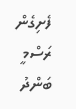ފެށިގެން ރަސްމީ ބަންދު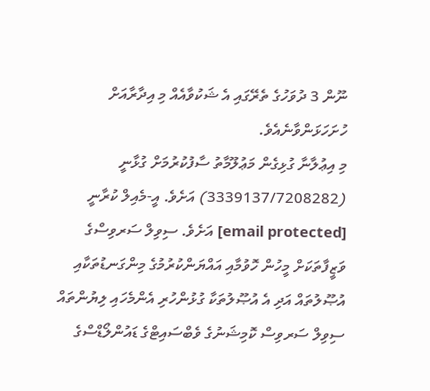ނޫން 3 ދުވަހުގެ ތެރޭގައި އެ ޝަކުވާއެއް މި އިދާރާއަށް ހުށަހަޅަންވާނެއެވެ.
މި އިޢުލާނާ ގުޅިގެން މަޢުލޫމާތު ސާފުކުރުމަށް ގުޅާނީ (3339137/7208282) އަށެވެ. އީ-މެއިލް ކުރާނީ [email protected] އަށެވެ. ސިވިލް ސަރވިސްގެ ވަޒީފާތަކަށް މީހުން ހޮވުމާއި އައްޔަންކުރުމުގެ މިންގަނޑުތަކާއި އުޞޫލުތައް އަދި އެ އުޞޫލުތަކާ ގުޅުންހުރި އެންމެހައި ލިޔުންތައް ސިވިލް ސަރވިސް ކޮމިޝަނުގެ ވެބްސައިޓްގެ ޑައުންލޯޑްސްގެ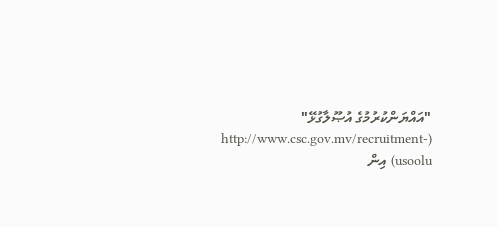"އައްޔަންކުރުމުގެ އުޞޫލާގުޅޭ"  (http://www.csc.gov.mv/recruitment-usoolu) އިން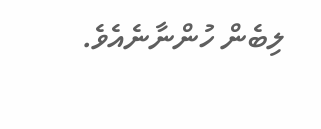ލިބެން ހުންނާނެއެވެ.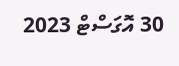30 އޮގަސްޓް 2023